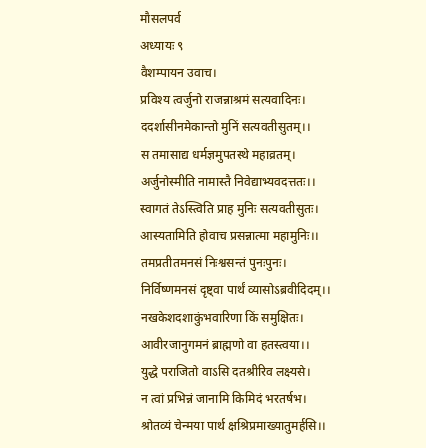मौसलपर्व
अध्यायः ९
वैशम्पायन उवाच।
प्रविश्य त्वर्जुनो राजन्नाश्रमं सत्यवादिनः।
ददर्शासीनमेकान्तो मुनिं सत्यवतीसुतम्।।
स तमासाद्य धर्मज्ञमुपतस्थे महाव्रतम्।
अर्जुनोस्मीति नामास्तै निवेद्याभ्यवदत्ततः।।
स्वागतं तेऽस्त्विति प्राह मुनिः सत्यवतीसुतः।
आस्यतामिति होवाच प्रसन्नात्मा महामुनिः।।
तमप्रतीतमनसं निःश्वसन्तं पुनःपुनः।
निर्विष्णमनसं दृष्ट्वा पार्थं व्यासोऽब्रवीदिदम्।।
नखकेशदशाकुंभवारिणा किं समुक्षितः।
आवीरजानुगमनं ब्राह्मणो वा हतस्त्वया।।
युद्धे पराजितो वाऽसि दतश्रीरिव लक्ष्यसे।
न त्वां प्रभिन्नं जानामि किमिदं भरतर्षभ।
श्रोतव्यं चेन्मया पार्थ क्षश्रिप्रमाख्यातुमर्हसि।।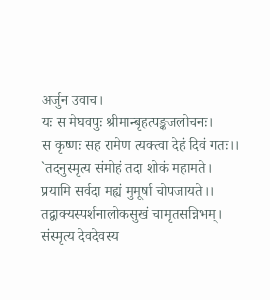अर्जुन उवाच।
यः स मेघवपुः श्रीमान्बृहत्पङ्कजलोचनः।
स कृष्णः सह रामेण त्यक्त्वा देहं दिवं गतः।।
`तदनुस्मृत्य संमोहं तदा शोकं महामते।
प्रयामि सर्वदा मह्यं मुमूर्षा चोपजायते।।
तद्वाक्यस्पर्शनालोकसुखं चामृतसन्निभम्।
संस्मृत्य देवदेवस्य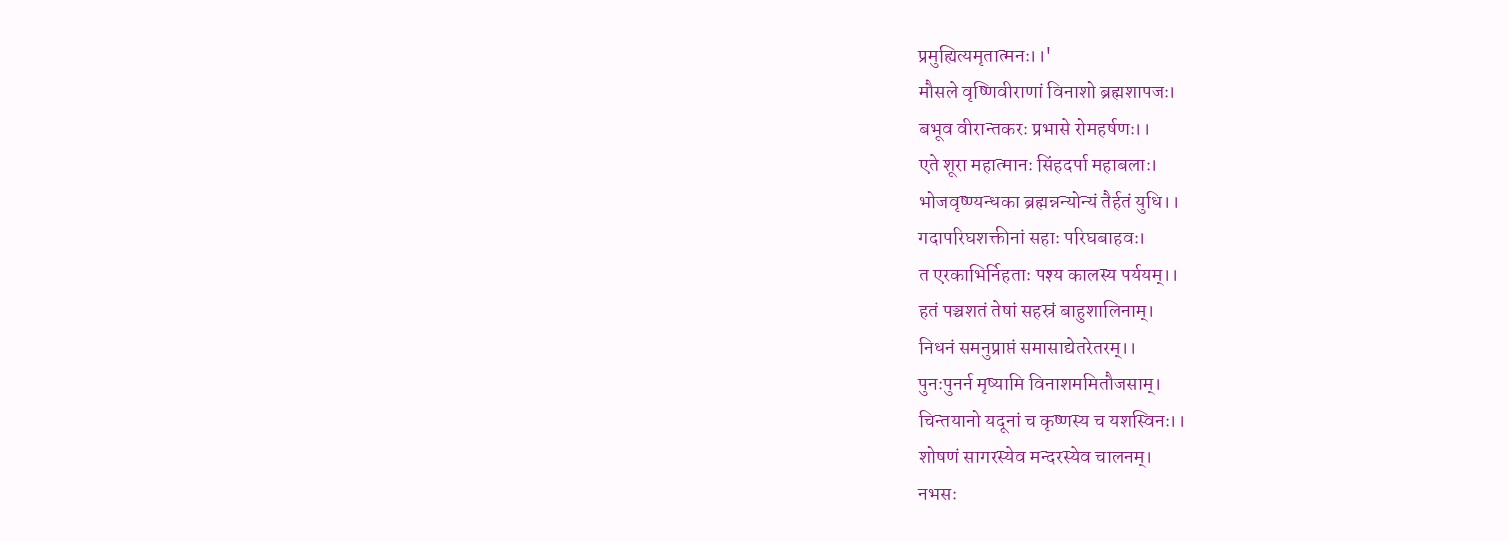प्रमुह्यित्यमृतात्मनः।।'
मौसले वृष्णिवीराणां विनाशो ब्रह्मशापजः।
बभूव वीरान्तकरः प्रभासे रोमहर्षणः।।
एते शूरा महात्मानः सिंहदर्पा महाबलाः।
भोजवृष्ण्यन्धका ब्रह्मन्नन्योन्यं तैर्हतं युधि।।
गदापरिघशक्तीनां सहाः परिघबाहवः।
त एरकाभिर्निहताः पश्य कालस्य पर्ययम्।।
हतं पञ्चशतं तेषां सहस्रं बाहुशालिनाम्।
निधनं समनुप्राप्तं समासाद्येतरेतरम्।।
पुनःपुनर्न मृष्यामि विनाशममितौजसाम्।
चिन्तयानो यदूनां च कृष्णस्य च यशस्विनः।।
शोषणं सागरस्येव मन्दरस्येव चालनम्।
नभसः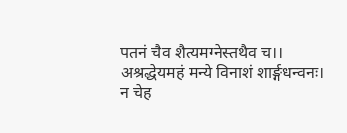पतनं चैव शैत्यमग्नेस्तथैव च।।
अश्रद्धेयमहं मन्ये विनाशं शार्ङ्गधन्वनः।
न चेह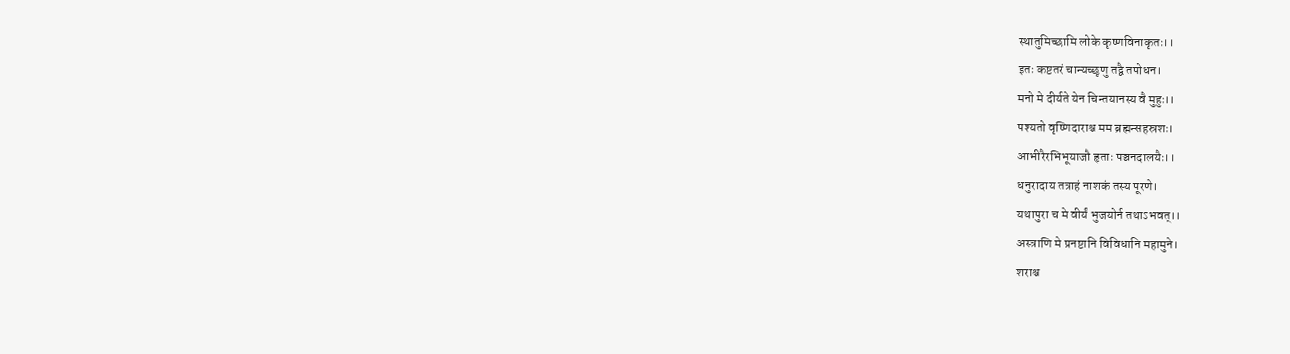स्थातुमिच्छामि लोके कृष्णविनाकृतः।।
इतः कष्टतरं चान्यच्छृणु तद्वै तपोधन।
मनो मे दीर्यते येन चिन्तयानस्य वै मुहुः।।
पश्यतो वृष्णिदाराश्च मम ब्रह्मन्सहस्रशः।
आभीरैरभिभूयाजौ हृताः पञ्चनदालयैः।।
धनुरादाय तत्राहं नाशकं तस्य पूरणे।
यथापुरा च मे वीर्यं भुजयोर्न तथाऽभवत्।।
अस्त्राणि मे प्रनष्टानि विविधानि महामुने।
शराश्च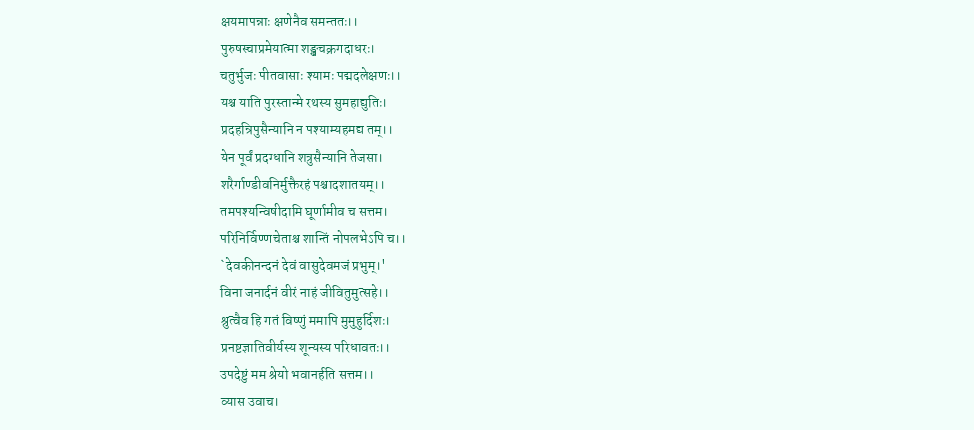क्षयमापन्नाः क्षणेनैव समन्ततः।।
पुरुषस्चाप्रमेयात्मा शङ्खचक्रगदाधरः।
चतुर्भुजः पीतवासाः श्यामः पद्मदलेक्षणः।।
यश्च याति पुरस्तान्मे रथस्य सुमहाद्युतिः।
प्रदहन्रिपुसैन्यानि न पश्याम्यहमद्य तम्।।
येन पूर्वं प्रदग्धानि शत्रुसैन्यानि तेजसा।
शरैर्गाण्डीवनिर्मुक्तैरहं पश्चादशातयम्।।
तमपश्यन्विषीदामि घूर्णामीव च सत्तम।
परिनिर्विण्णचेताश्च शान्तिं नोपलभेऽपि च।।
`देवकीनन्दनं देवं वासुदेवमजं प्रभुम्।'
विना जनार्दनं वीरं नाहं जीवितुमुत्सहे।।
श्रुत्वैव हि गतं विष्णुं ममापि मुमुहुर्दिशः।
प्रनष्टज्ञातिवीर्यस्य शून्यस्य परिधावतः।।
उपदेष्टुं मम श्रेयो भवानर्हति सत्तम।।
व्यास उवाच।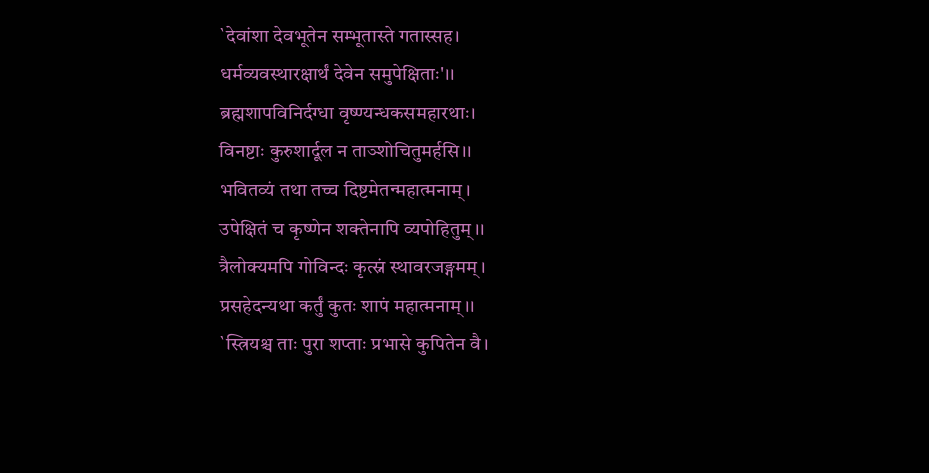`देवांशा देवभूतेन सम्भूतास्ते गतास्सह।
धर्मव्यवस्थारक्षार्थं देवेन समुपेक्षिताः'।।
ब्रह्मशापविनिर्दग्धा वृष्ण्यन्धकसमहारथाः।
विनष्टाः कुरुशार्दूल न ताञ्शोचितुमर्हसि।।
भवितव्यं तथा तच्च दिष्टमेतन्महात्मनाम्।
उपेक्षितं च कृष्णेन शक्तेनापि व्यपोहितुम्।।
त्रैलोक्यमपि गोविन्दः कृत्स्नं स्थावरजङ्गमम्।
प्रसहेदन्यथा कर्तुं कुतः शापं महात्मनाम्।।
`स्त्रियश्च ताः पुरा शप्ताः प्रभासे कुपितेन वै।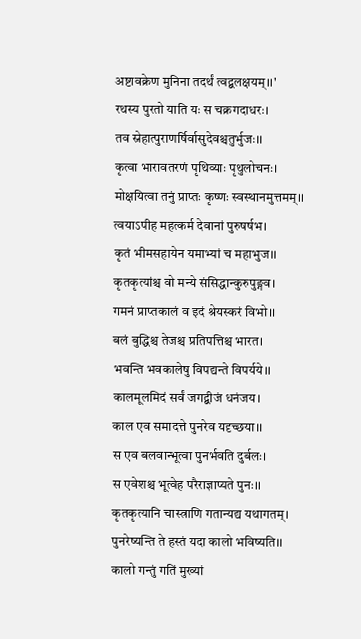अष्टावक्रेण मुनिना तदर्थं त्वद्बलक्षयम्।।'
रथस्य पुरतो याति यः स चक्रगदाधरः।
तव स्नेहात्पुराणर्षिर्वासुदेवश्चतुर्भुजः।।
कृत्वा भारावतरणं पृथिव्याः पृथुलोचनः।
मोक्षयित्वा तनुं प्राप्तः कृष्णः स्वस्थानमुत्तमम्।।
त्वयाऽपीह महत्कर्म देवानां पुरुषर्षभ।
कृतं भीमसहायेन यमाभ्यां च महाभुज।।
कृतकृत्यांश्च वो मन्ये संसिद्धान्कुरुपुङ्गव।
गमनं प्राप्तकालं व इदं श्रेयस्करं विभो।।
बलं बुद्धिश्च तेजश्च प्रतिपत्तिश्च भारत।
भवन्ति भवकालेषु विपद्यन्ते विपर्यये।।
कालमूलमिदं सर्वं जगद्बीजं धनंजय।
काल एव समादत्ते पुनरेव यदृच्छया।।
स एव बलवान्भूत्वा पुनर्भवति दुर्बलः।
स एवेशश्च भूत्वेह परैराज्ञाप्यते पुनः।।
कृतकृत्यानि चास्त्राणि गतान्यद्य यथागतम्।
पुनरेष्यन्ति ते हस्तं यदा कालो भविष्यति।।
कालो गन्तुं गतिं मुख्यां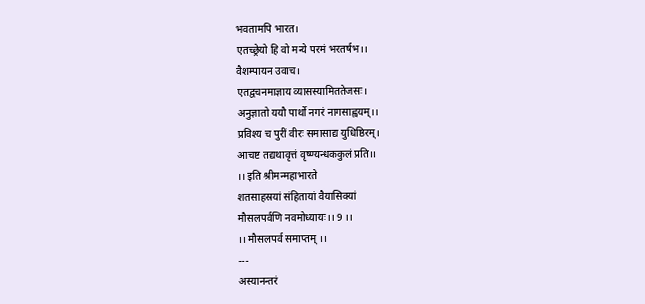भवतामपि भारत।
एतच्छ्रेयो हि वो मन्ये परमं भरतर्षभ।।
वैशम्पायन उवाच।
एतद्वचनमाज्ञाय व्यासस्यामिततेजसः।
अनुज्ञातो ययौ पार्थो नगरं नागसाह्वयम्।।
प्रविश्य च पुरीं वीरः समासाद्य युधिष्ठिरम्।
आचष्ट तद्यथावृत्तं वृष्ण्यन्धककुलं प्रति।।
।। इति श्रीमन्महाभारते
शतसाहस्रयां संहितायां वैयासिक्यां
मौसलपर्वणि नवमोध्यायः।। 9 ।।
।। मौसलपर्व समाप्तम् ।।
---
अस्यानन्तरं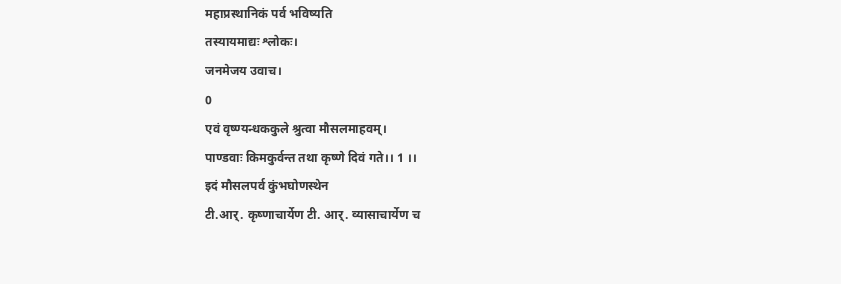महाप्रस्थानिकं पर्व भविष्यति
तस्यायमाद्यः श्लोकः।
जनमेजय उवाच।
0
एवं वृष्ण्यन्धककुले श्रुत्वा मौसलमाहवम्।
पाण्डवाः किमकुर्वन्त तथा कृष्णे दिवं गते।। 1 ।।
इदं मौसलपर्व कुंभघोणस्थेन
टी.आर्. कृष्णाचार्येण टी. आर्. व्यासाचार्येण च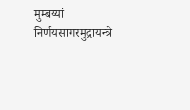मुम्बय्यां निर्णयसागरमुद्रायन्त्रे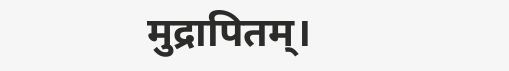मुद्रापितम्।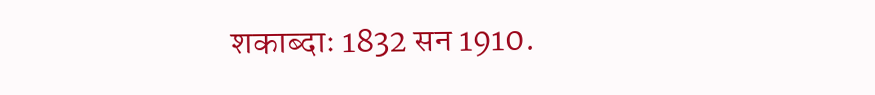शकाब्दाः 1832 सन 1910.